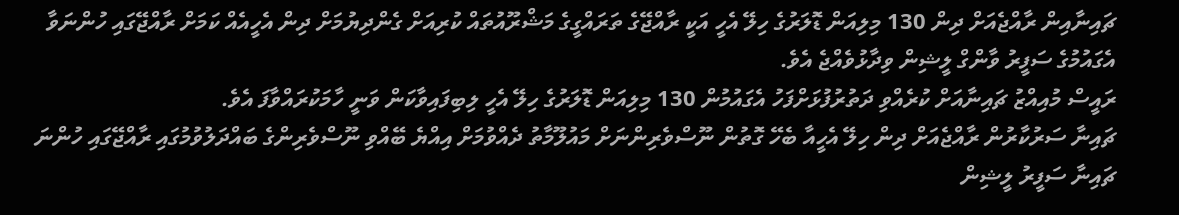ޗައިނާއިން ރާއްޖެއަށް ދިން 130 މިލިއަން ޑޮލަރުގެ ހިލޭ އެހީ އަކީ ރާއްޖޭގެ ތަރައްގީގެ މަޝްރޫއުތައް ކުރިއަށް ގެންދިޔުމަށް ދިން އެހީއެއް ކަމަށް ރާއްޖޭގައި ހުންނަވާ އެގައުމުގެ ސަފީރު ވާންގް ލީޝިން ވިދާޅުވެއްޖެ އެވެ.
ރައީސް މުއިއްޒު ޗައިނާއަށް ކުރެއްވި ދަތުރުފުޅަށްފަހު އެގައުމުން 130 މިލިއަން ޑޮލަރުގެ ހިލޭ އެހީ ލިބިފައިވާކަން ވަނީ ހާމަކުރައްވާފަ އެވެ.
ޗައިނާ ސަރުކާރުން ރާއްޖެއަށް ދިން ހިލޭ އެހީއާ ބެހޭ ގޮތުން ނޫސްވެރިންނަށް މައުލޫމާތު ދެއްވުމަށް އިއްޔެ ބޭއްވި ނޫސްވެރިންގެ ބައްދަލުވުމުގައި ރާއްޖޭގައި ހުންނަ ޗައިނާ ސަފީރު ލީޝިން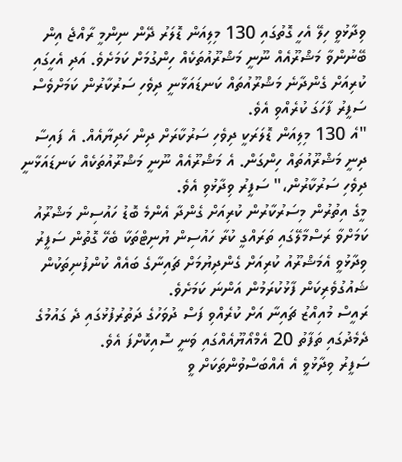ވިދާޅުވީ ހިލޭ އެހީ ގޮތުގައި 130 މިލިއަން ޑޮލަރު ދޭން ނިންމީ ރާއްޖެ އިން ބޭނުންވާ މަޝްރޫއެއް ނޫނީ މަޝްރޫއުތަކެއް ހިންގުމަށް ކަމަށެވެ. އަދި އެހީގައި ކުރިއަށް ގެންދާނެ މަޝްރޫއުތައް ކަނޑައަޅާނީ ދިވެހި ސަރުކާރުން ކަމަށްވެސް ސަފީރު ފާހަގަ ކުރެއްވި އެވެ.
"އެ 130 މިލިއަން ޑޮލަރަކީ ދިވެހި ސަރުކާރަށް ދިން ހަދިޔާއެއް. އެ ފައިސާ ދިނީ މަޝްރޫއުތައް ހިންގަން. އެ މަޝްރޫއެއް ނޫނީ މަޝްރޫއުތަކެއް ކަނޑައަޅާނީ ދިވެހި ސަރުކާރުން،" ސަފީރު ވިދާޅުވި އެވެ.
މީގެ އިތުރުން މިސަރުކާރުން ކުރިއަށް ގެންދާ އެންމެ ބޮޑު ހައުސިން މަޝްރޫއު ކަމަށްވާ ރަސްމާލޭގައި ތަރައްގީ ކުރާ ހައުސިން ޔުނިޓްތަކާ ބެހޭ ގޮތުން ސަފީރު ވިދާޅުވީ އެމަޝްރޫއު ކުރިއަށް ގެންދިޔުމަށް ޗައިނާގެ ބައެއް ކުންފުނިތަކުން ޝައުގުވެރިކަން ފާޅުކުރަމުން އަންނަ ކަމަށެވެ.
ރައީސް މުއިއްޒު ޗައިނާ އަށް ކުރެއްވި ފަސް ދުވަހުގެ ދަތުރުފުޅުގައި ދެ ގައުމުގެ ދެމެދުގައި ތަފާތު 20 އެމްއޯޔޫއެއްގައި ވަނީ ސޮއިކޮށްފަ އެވެ.
ސަފީރު ވިދާޅުވީ އެ އެއްބަސްވުންތަކަށް ވީ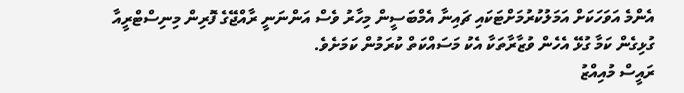އެންމެ އަވަހަކަށް އަމަލުކުރުމަށްޓަކައި ޗައިނާ އެމްބަސީން މިހާރު ވެސް އަންނަނީ ރާއްޖޭގެ ފޮރިން މިނިސްޓްރީއާ ގުޅިގެން ކަމާ ގުޅޭ އެހެން ވުޒާރާތަކާ އެކު މަސައްކަތް ކުރަމުން ކަމަށެވެ.
ރައީސް މުއިއްޒު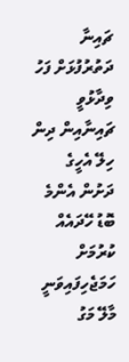ޗައިނާ ދަތުރުފުޅަށް ފަހު ވިދާޅުވީ ޗައިނާއިން ދިން ހިލޭ އެހީގެ ދަށުން އެންމެ ބޮޑު ހޭދައެއް ކުރުމަށް ހަމަޖެހިފައިވަނީ މާލޭ މަގު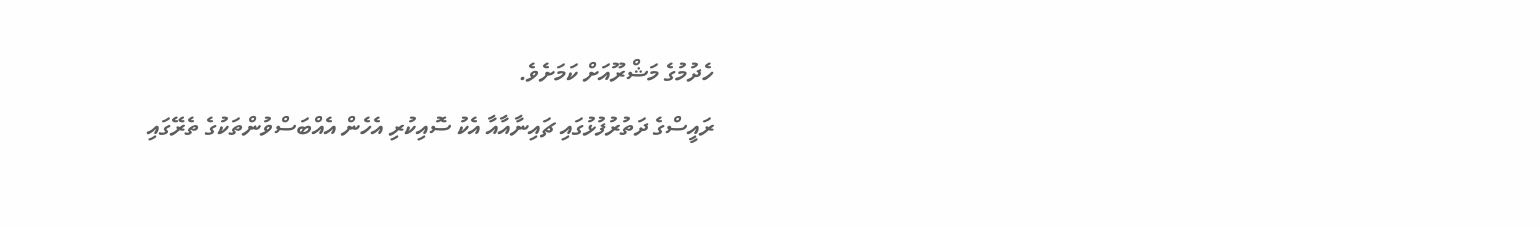ހެދުމުގެ މަޝްރޫއަށް ކަމަށެވެ.
ރައީސްގެ ދަތުރުފުޅުގައި ޗައިނާއާއާ އެކު ސޮއިކުރި އެހެން އެއްބަސްވުންތަކުގެ ތެރޭގައި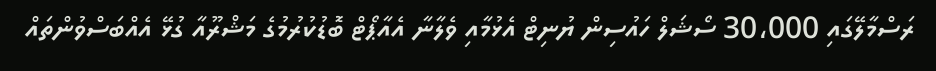ރަސްމާލޭގައި 30،000 ސޯޝަލް ހައުސިން ޔުނިޓް އެޅުމާއި ވެލާނާ އެއާޕޯޓް ބޮޑުކުރުމުގެ މަޝްރޫއާ ގުޅޭ އެއްބަސްވުންތައް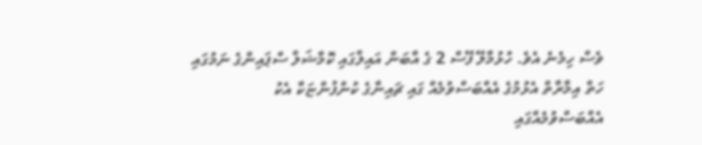ވެސް ހިމެނެ އެވެ. ހުޅުމާލޭ ފޭސް 2 ގެ އާބަން އައިލްގައި ކޮމާޝަލް ސްޕައިންގެ ނަމުގައި ހަތް އިމާރާތް އެޅުމުގެ އެއްބަސްވުމެއް ގައި ޗައިނާގެ ކުންފުންޏަކާ އެކު އެއްބަސްވުމެއްގައި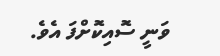ވަނީ ސޮއިކޮށްފަ އެވެ.